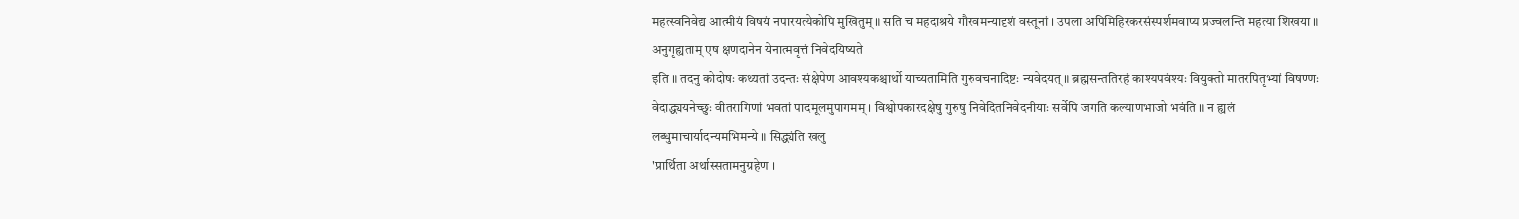महत्स्वनिवेद्य आत्मीयं विषयं नपारयत्येकोपि मुखितुम् ॥ सति च महदाश्रये गौरवमन्यादृशं वस्तूनां । उपला अपिमिहिरकरसंस्पर्शमवाप्य प्रज्वलन्ति महत्या शिखया ॥ अनुगृह्यताम् एष क्षणदानेन येनात्मवृत्तं निवेदयिष्यते
इति ॥ तदनु कोदोषः कथ्यतां उदन्तः संक्षेपेण आवश्यकश्चार्थो याच्यतामिति गुरुवचनादिष्टः न्यवेदयत् ॥ ब्रह्मसन्ततिरहं काश्यपवंश्यः वियुक्तो मातरपितृभ्यां विषण्णः वेदाद्ध्ययनेच्छुः वीतरागिणां भवतां पादमूलमुपागमम् । विश्वोपकारदक्षेषु गुरुषु निवेदितनिवेदनीयाः सर्वेपि जगति कल्याणभाजो भवंति ॥ न ह्यलं लब्धुमाचार्यादन्यमभिमन्ये ॥ सिद्ध्यंति खलु
'प्रार्थिता अर्थास्सतामनुग्रहेण ।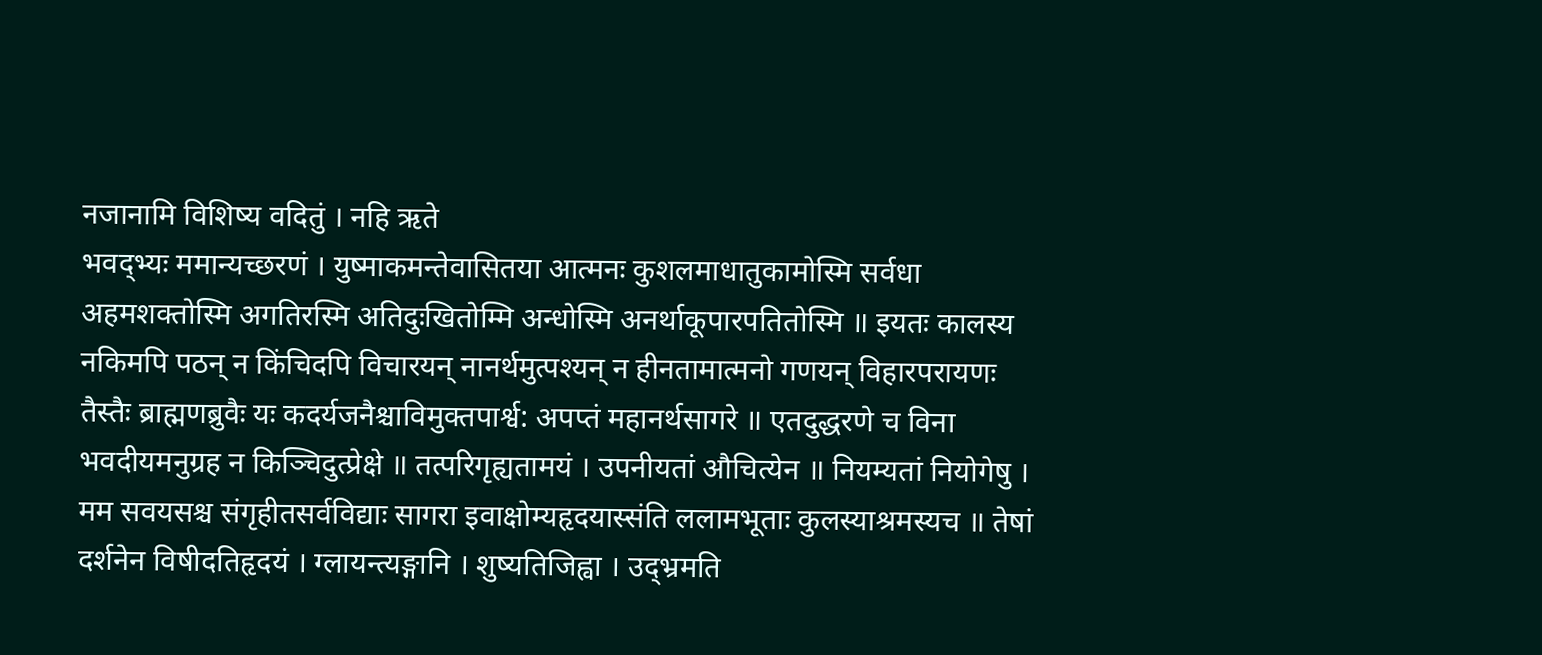नजानामि विशिष्य वदितुं । नहि ऋते
भवद्भ्यः ममान्यच्छरणं । युष्माकमन्तेवासितया आत्मनः कुशलमाधातुकामोस्मि सर्वधा अहमशक्तोस्मि अगतिरस्मि अतिदुःखितोम्मि अन्धोस्मि अनर्थाकूपारपतितोस्मि ॥ इयतः कालस्य नकिमपि पठन् न किंचिदपि विचारयन् नानर्थमुत्पश्यन् न हीनतामात्मनो गणयन् विहारपरायणः तैस्तैः ब्राह्मणब्रुवैः यः कदर्यजनैश्चाविमुक्तपार्श्व: अपप्तं महानर्थसागरे ॥ एतदुद्धरणे च विना भवदीयमनुग्रह न किञ्चिदुत्प्रेक्षे ॥ तत्परिगृह्यतामयं । उपनीयतां औचित्येन ॥ नियम्यतां नियोगेषु । मम सवयसश्च संगृहीतसर्वविद्याः सागरा इवाक्षोम्यहृदयास्संति ललामभूताः कुलस्याश्रमस्यच ॥ तेषां दर्शनेन विषीदतिहृदयं । ग्लायन्त्यङ्गानि । शुष्यतिजिह्वा । उद्भ्रमति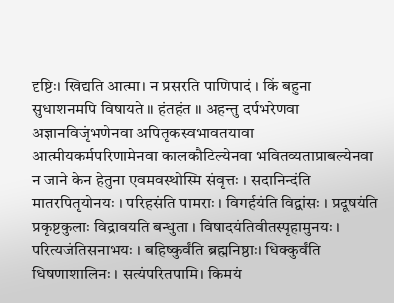दृष्टिः। खिद्यति आत्मा। न प्रसरति पाणिपादं । किं बहुना सुधाशनमपि विषायते ॥ हंतहंत ॥ अहन्तु दर्पभरेणवा अज्ञानविजृंभणेनवा अपितृकस्वभावतयावा आत्मीयकर्मपरिणामेनवा कालकौटिल्येनवा भवितव्यताप्राबल्येनवा न जाने केन हेतुना एवमवस्थोस्मि संवृत्तः । सदानिन्दंति मातरपितृयोनयः । परिहसंति पामराः । विगर्हयंति विद्वांसः । प्रदूषयंति प्रकृष्टकुलाः विद्रावयति बन्धुता । विषादयंतिवीतस्पृहामुनयः । परित्यजंतिसनाभयः । बहिष्कुर्वंति ब्रह्मनिष्ठाः। धिक्कुर्वंति धिषणाशालिनः । सत्यंपरितपामि। किमयं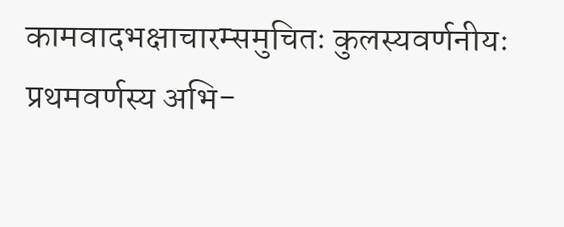कामवादभक्षाचारम्समुचितः कुलस्यवर्णनीयः प्रथमवर्णस्य अभि-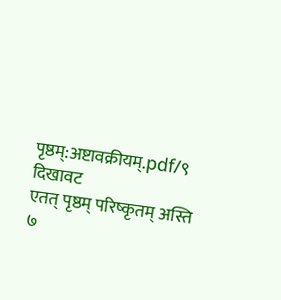पृष्ठम्:अष्टावक्रीयम्.pdf/९
दिखावट
एतत् पृष्ठम् परिष्कृतम् अस्ति
७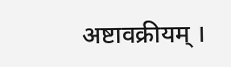अष्टावक्रीयम् ।